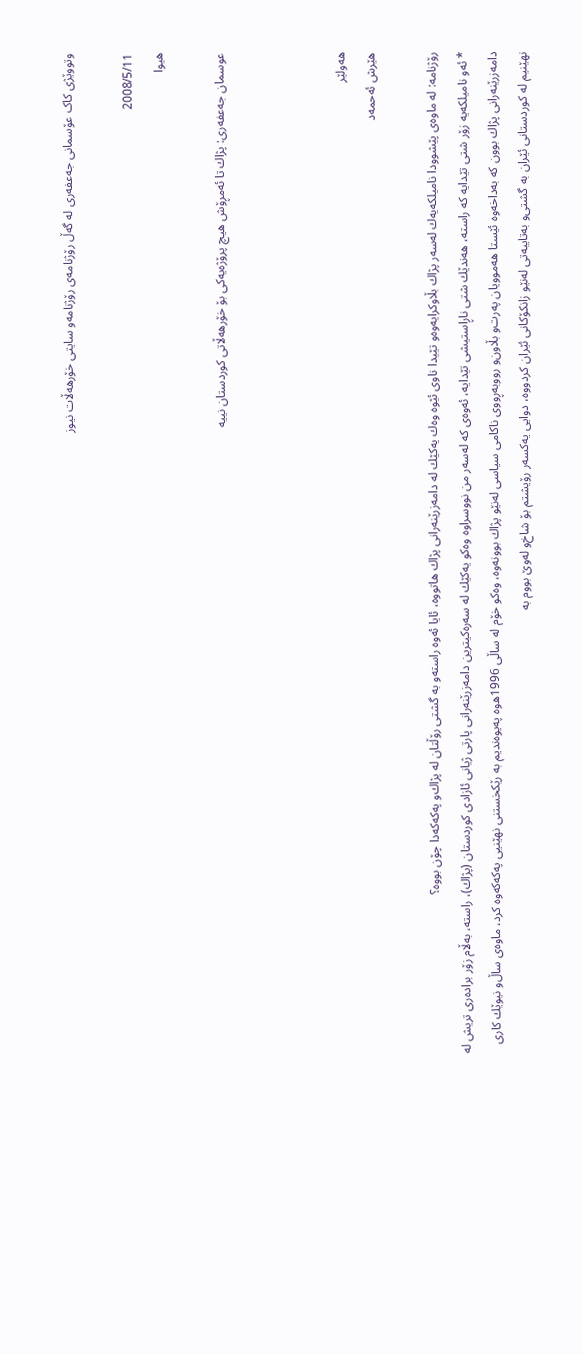وتووێژی کاک عۆسمانی جەعفەری لە گەڵ رۆژنامەی رۆژنامەو سایتی خۆرهەڵات نیوز

2008/5/11
هیوا

عوسمان جه‌عفه‌ری‌: پژاك تا ئه‌مڕۆش هیچ پرۆژه‌یه‌كی بۆ خۆرهه‌ڵاتی‌ كوردستان نییه‌



هه‌ولێر
هێرش ئه‌حمه‌د

رۆژنامه‌: له‌ ماوه‌ی‌ پێشوودا نامیلكه‌یه‌ك له‌سه‌ر پژاك بڵاوكرایه‌وه‌و تێیدا ناوی ئێوه‌ وه‌ك یه‌كێك له‌ دامه‌زرێنه‌رانی‌ پژاك هاتووه‌، ئایا ئه‌وه‌ راسته‌‌و به‌ گشتی رۆڵتان له‌ پژاك‌و په‌كه‌كه‌دا چۆن بووه‌؟
* ئه‌و نامیلكه‌یه‌ زۆر شتی‌ تێدایه‌ كه‌ راسته‌، هه‌ندێك شتی ناڕاستیشی‌ تێدایه‌، ئه‌وه‌ی‌ كه‌ له‌سه‌ر من نووسراوه‌ وه‌كو یه‌كێك له‌ سه‌ره‌كیترین دامه‌زرێنه‌رانی‌ پارتی‌ ژیانی‌ ئازادی‌ كوردستان (پژاك)، راسته‌، به‌ڵام زۆر براده‌ری‌ تریش له‌ دامه‌زرێنه‌رانی‌ پژاك بوون كه‌ به‌داخه‌وه‌ ئێستا هه‌موویان په‌رت‌و بڵاون‌و رووبه‌ڕووی‌ ناكامی‌ سیاسی‌ له‌نێو پژاك بوونه‌وه‌، وه‌كو خۆم له‌ ساڵی‌ 1996ه‌وه‌ په‌یوه‌ندیم به‌ رێكخستنی نهێنیی په‌كه‌كه‌وه‌ كرد، ماوه‌ی‌ ساڵ‌‌و نیوێك كاری‌ نهێنیم له‌ كوردستانی‌ ئێران به‌ گشتی‌‌و به‌تایبه‌تی‌ له‌نێو زانكۆكانی‌ ئێران كردووه‌، دوایی‌ یه‌كسه‌ر رۆیشتم بۆ شاخ‌و له‌وێ‌ بووم به‌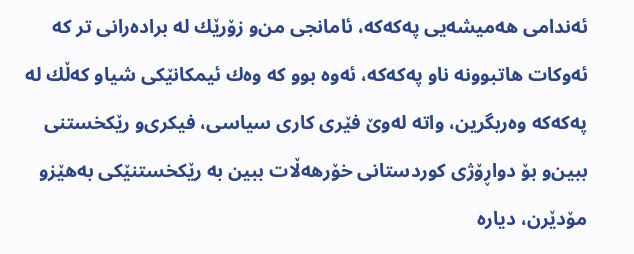ئه‌ندامی‌ هه‌میشه‌یی‌ په‌كه‌كه‌، ئامانجی‌ من‌و زۆرێك له‌ براده‌رانی‌ تر كه‌ ئه‌وكات هاتبوونه‌ ناو په‌كه‌كه‌، ئه‌وه‌ بوو كه‌ وه‌ك ئیمكانێكی‌ شیاو كه‌ڵك له‌ په‌كه‌كه‌ وه‌ربگرین، واته‌ له‌وێ‌ فێری‌ كاری‌ سیاسی، فیكری‌‌و رێكخستنی‌ ببین‌و بۆ دواڕۆژی‌ كوردستانی‌ خۆرهه‌ڵات ببین به‌ رێكخستنێكی‌ به‌هێزو مۆدێرن، دیاره‌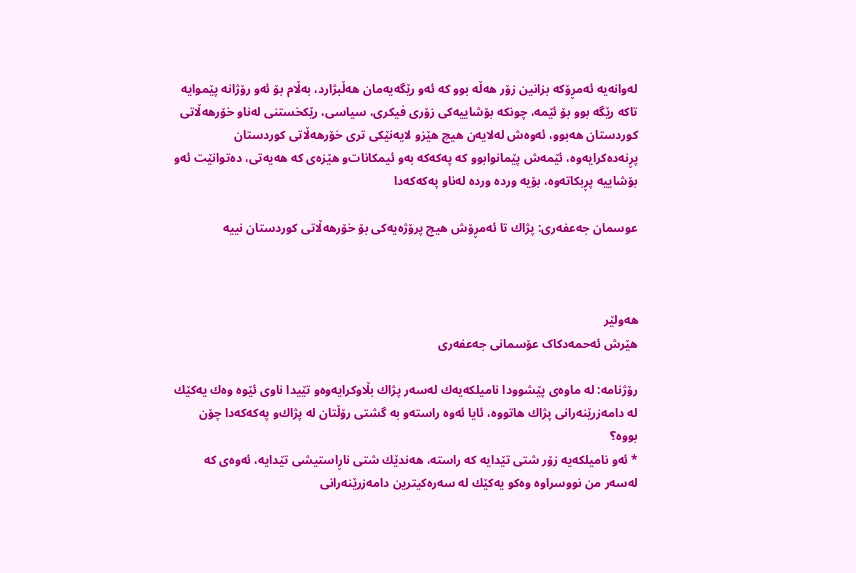له‌وانه‌یه‌ ئه‌مڕۆكه‌ بزانین زۆر هه‌ڵه‌ بوو كه‌ ئه‌و رێگه‌یه‌مان هه‌ڵبژارد، به‌ڵام بۆ ئه‌و رۆژانه‌ پێموایه‌ تاكه‌ رێگه‌ بوو بۆ ئێمه‌، چونكه‌ بۆشاییه‌كی‌ زۆری‌ فیكری‌، سیاسی‌، رێكخستنی‌ له‌ناو خۆرهه‌ڵاتی‌ كوردستان هه‌بوو، ئه‌وه‌ش له‌لایه‌ن هیچ هێزو لایه‌نێكی‌ تری‌ خۆرهه‌ڵاتی كوردستان پڕنه‌ده‌كرایه‌وه‌، ئێمه‌ش پێمانوابوو كه‌ په‌كه‌كه‌ به‌و ئیمكانات‌و هێزه‌ی‌ كه‌ هه‌یه‌تی‌، ده‌توانێت ئه‌و بۆشاییه‌ پڕبكاته‌وه‌، بۆیه‌ ورده‌ ورده‌ له‌ناو په‌كه‌كه‌دا

عوسمان جه‌عفه‌ری‌: پژاك تا ئه‌مڕۆش هیچ پرۆژه‌یه‌كی بۆ خۆرهه‌ڵاتی‌ كوردستان نییه‌



هه‌ولێر
هێرش ئه‌حمه‌دکاک عۆسمانی جه‌عفه‌ری

رۆژنامه‌: له‌ ماوه‌ی‌ پێشوودا نامیلكه‌یه‌ك له‌سه‌ر پژاك بڵاوكرایه‌وه‌و تێیدا ناوی ئێوه‌ وه‌ك یه‌كێك له‌ دامه‌زرێنه‌رانی‌ پژاك هاتووه‌، ئایا ئه‌وه‌ راسته‌‌و به‌ گشتی رۆڵتان له‌ پژاك‌و په‌كه‌كه‌دا چۆن بووه‌؟
* ئه‌و نامیلكه‌یه‌ زۆر شتی‌ تێدایه‌ كه‌ راسته‌، هه‌ندێك شتی ناڕاستیشی‌ تێدایه‌، ئه‌وه‌ی‌ كه‌ له‌سه‌ر من نووسراوه‌ وه‌كو یه‌كێك له‌ سه‌ره‌كیترین دامه‌زرێنه‌رانی‌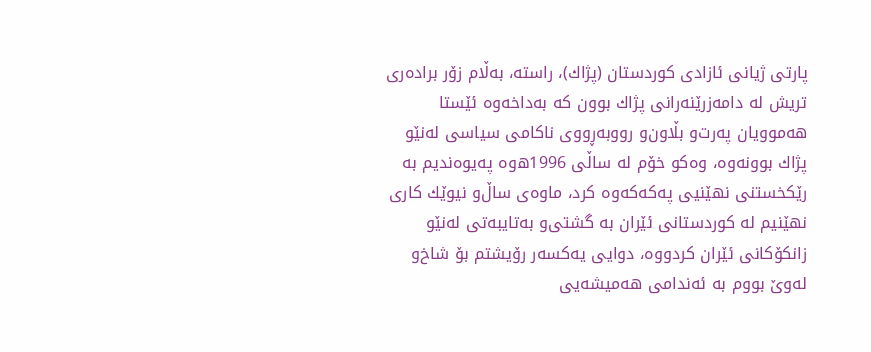پارتی‌ ژیانی‌ ئازادی‌ كوردستان (پژاك)، راسته‌، به‌ڵام زۆر براده‌ری‌ تریش له‌ دامه‌زرێنه‌رانی‌ پژاك بوون كه‌ به‌داخه‌وه‌ ئێستا هه‌موویان په‌رت‌و بڵاون‌و رووبه‌ڕووی‌ ناكامی‌ سیاسی‌ له‌نێو پژاك بوونه‌وه‌، وه‌كو خۆم له‌ ساڵی‌ 1996ه‌وه‌ په‌یوه‌ندیم به‌ رێكخستنی نهێنیی په‌كه‌كه‌وه‌ كرد، ماوه‌ی‌ ساڵ‌‌و نیوێك كاری‌ نهێنیم له‌ كوردستانی‌ ئێران به‌ گشتی‌‌و به‌تایبه‌تی‌ له‌نێو زانكۆكانی‌ ئێران كردووه‌، دوایی‌ یه‌كسه‌ر رۆیشتم بۆ شاخ‌و له‌وێ‌ بووم به‌ ئه‌ندامی‌ هه‌میشه‌یی‌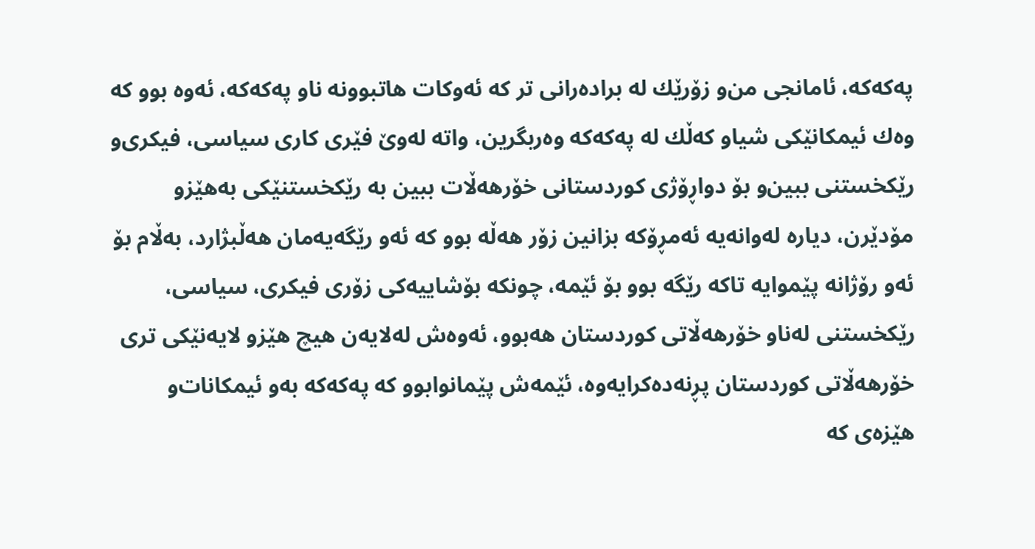په‌كه‌كه‌، ئامانجی‌ من‌و زۆرێك له‌ براده‌رانی‌ تر كه‌ ئه‌وكات هاتبوونه‌ ناو په‌كه‌كه‌، ئه‌وه‌ بوو كه‌ وه‌ك ئیمكانێكی‌ شیاو كه‌ڵك له‌ په‌كه‌كه‌ وه‌ربگرین، واته‌ له‌وێ‌ فێری‌ كاری‌ سیاسی، فیكری‌‌و رێكخستنی‌ ببین‌و بۆ دواڕۆژی‌ كوردستانی‌ خۆرهه‌ڵات ببین به‌ رێكخستنێكی‌ به‌هێزو مۆدێرن، دیاره‌ له‌وانه‌یه‌ ئه‌مڕۆكه‌ بزانین زۆر هه‌ڵه‌ بوو كه‌ ئه‌و رێگه‌یه‌مان هه‌ڵبژارد، به‌ڵام بۆ ئه‌و رۆژانه‌ پێموایه‌ تاكه‌ رێگه‌ بوو بۆ ئێمه‌، چونكه‌ بۆشاییه‌كی‌ زۆری‌ فیكری‌، سیاسی‌، رێكخستنی‌ له‌ناو خۆرهه‌ڵاتی‌ كوردستان هه‌بوو، ئه‌وه‌ش له‌لایه‌ن هیچ هێزو لایه‌نێكی‌ تری‌ خۆرهه‌ڵاتی كوردستان پڕنه‌ده‌كرایه‌وه‌، ئێمه‌ش پێمانوابوو كه‌ په‌كه‌كه‌ به‌و ئیمكانات‌و هێزه‌ی‌ كه‌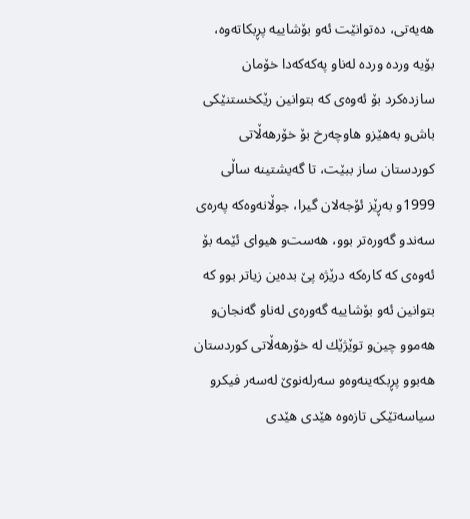هه‌یه‌تی‌، ده‌توانێت ئه‌و بۆشاییه‌ پڕبكاته‌وه‌، بۆیه‌ ورده‌ ورده‌ له‌ناو په‌كه‌كه‌دا خۆمان سازده‌كرد بۆ ئه‌وه‌ی‌ كه‌ بتوانین رێكخستنێكی‌ باش‌و به‌هێزو هاوچه‌رخ بۆ خۆرهه‌ڵاتی‌ كوردستان ساز ببێت، تا گه‌یشتینه‌ ساڵی‌ 1999و به‌ڕێز ئۆجه‌لان گیرا، جوڵانه‌وه‌كه‌ په‌ره‌ی سه‌ندو گه‌وره‌تر بوو، هه‌ست‌و هیوای ئێمه‌ بۆ ئه‌وه‌ی‌ كه‌ كاره‌كه‌ درێژه‌ پێ‌ بده‌ین زیاتر بوو كه‌ بتوانین ئه‌و بۆشاییه‌ گه‌وره‌ی‌ له‌ناو گه‌نجان‌و هه‌موو چین‌و توێژێك له‌ خۆرهه‌ڵاتی‌ كوردستان هه‌بوو پڕبكه‌ینه‌وه‌و سه‌رله‌نوێ‌ له‌سه‌ر فیكر‌و سیاسه‌تێكی‌ تازه‌وه‌ هێدی‌ هێدی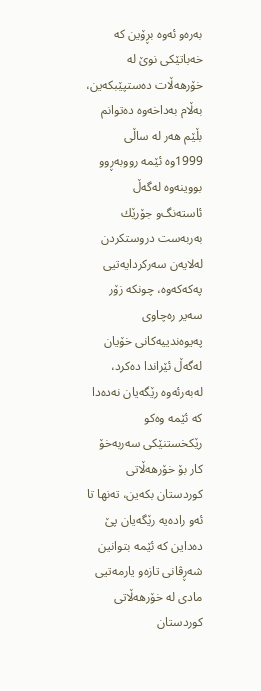به‌ره‌و ئه‌وه‌ بڕۆین كه‌ خه‌باتێكی‌ نوێ‌ له‌ خۆرهه‌ڵات ده‌ستپێبكه‌ین، به‌ڵام به‌داخه‌وه‌ ده‌توانم بڵێم هه‌ر له‌ ساڵی‌ 1999وه‌ ئێمه‌ رووبه‌ڕوو بووینه‌وه‌ له‌گه‌ڵ‌ ئاسته‌نگ‌و جۆرێك به‌ربه‌ست دروستكردن له‌لایه‌ن سه‌ركردایه‌تیی‌ په‌كه‌كه‌وه‌، چونكه‌ زۆر سه‌یر ره‌چاوی په‌یوه‌ندییه‌كانی خۆیان له‌گه‌ڵ‌ ئێراندا ده‌كرد، له‌به‌رئه‌وه‌ رێگه‌یان نه‌ده‌دا كه‌ ئێمه‌ وه‌كو رێكخستنێكی‌ سه‌ربه‌خۆ كار بۆ خۆرهه‌ڵاتی‌ كوردستان بكه‌ین، ته‌نها تا ئه‌و راده‌یه‌ رێگه‌یان پێ‌ ده‌داین كه‌ ئێمه‌ بتوانین شه‌ڕڤانی‌ تازه‌و یارمه‌تیی‌ مادی‌ له‌ خۆرهه‌ڵاتی‌ كوردستان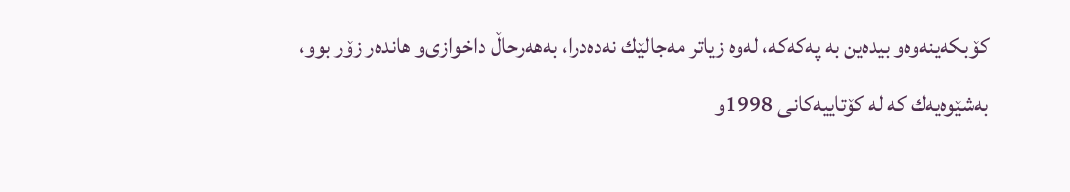كۆبكه‌ینه‌وه‌و بیده‌ین به‌ په‌كه‌كه‌، له‌وه‌ زیاتر مه‌جالێك نه‌ده‌درا، به‌هه‌رحاڵ‌ داخوازی‌‌و هانده‌ر زۆر بوو، به‌شێوه‌یه‌ك كه‌ له‌ كۆتاییه‌كانی‌ 1998و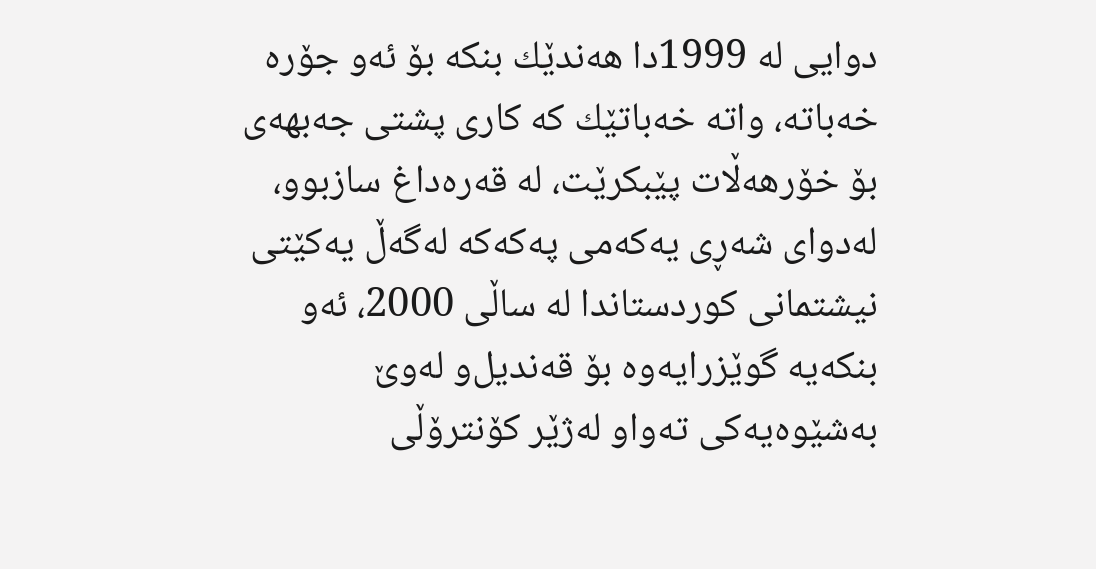دوایی‌ له‌ 1999دا هه‌ندێك بنكه‌ بۆ ئه‌و جۆره‌ خه‌باته‌، واته‌ خه‌باتێك كه‌ كاری‌ پشتی‌ جه‌بهه‌ی‌ بۆ خۆرهه‌ڵات پێبكرێت، له‌ قه‌ره‌داغ سازبوو، له‌دوای‌ شه‌ڕی‌ یه‌كه‌می‌ په‌كه‌كه‌ له‌گه‌ڵ‌ یه‌كێتی نیشتمانی‌ كوردستاندا له‌ ساڵی‌ 2000، ئه‌و بنكه‌یه‌ گوێزرایه‌وه‌ بۆ قه‌ندیل‌و له‌وێ‌ به‌شێوه‌یه‌كی‌ ته‌واو له‌ژێر كۆنترۆڵی‌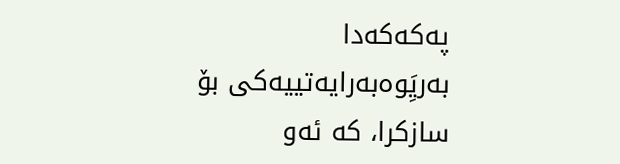په‌كه‌كه‌دا به‌ریَِوه‌به‌رایه‌تییه‌كی‌ بۆ سازكرا، كه‌ ئه‌و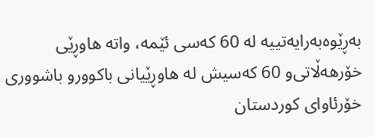به‌ڕێوه‌به‌رایه‌تییه‌ له‌ 60 كه‌سی‌ ئێمه‌، واته‌ هاوڕێی‌ خۆرهه‌ڵاتی‌‌و 60 كه‌سیش له‌ هاوڕێیانی‌ باكوورو باشووری‌ خۆرئاوای‌ كوردستان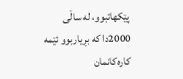پێكهاتبوو، له‌ ساڵی‌ 2000دا كه‌ بڕیاربوو ئێمه‌ كاره‌كانمان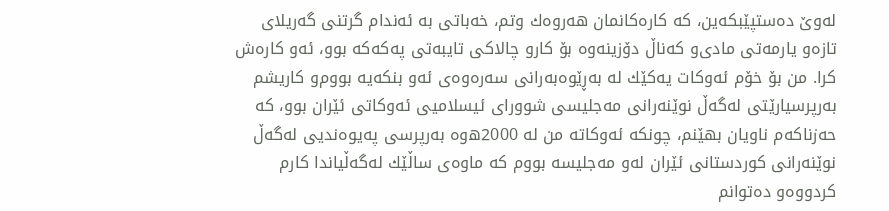له‌وێ‌ ده‌ستپێبكه‌ین، كه‌ كاره‌كانمان هه‌روه‌ك وتم، خه‌باتی‌ به‌ ئه‌ندام گرتنی‌ گه‌ریلای‌ تازه‌و یارمه‌تی‌ مادی‌‌و كه‌ناڵ‌ دۆزینه‌وه‌ بۆ كارو چالاكی تایبه‌تی‌ په‌كه‌كه‌ بوو، ئه‌و كاره‌ش كرا. من بۆ خۆم ئه‌وكات یه‌كێك له‌ به‌ڕێوه‌به‌رانی‌ سه‌ره‌وه‌ی‌ ئه‌و بنكه‌یه‌ بووم‌و كاریشم به‌رپرسیارێتی‌ له‌گه‌ڵ‌ نوێنه‌رانی‌ مه‌جلیسی‌ شوورای‌ ئیسلامیی‌ ئه‌وكاتی‌ ئێران بوو، كه‌ حه‌زناكه‌م ناویان بهێنم، چونكه‌ ئه‌وكاته‌ من له‌ 2000ه‌وه‌ به‌رپرسی په‌یوه‌ندیی‌ له‌گه‌ڵ‌ نوێنه‌رانی‌ كوردستانی‌ ئێران له‌و مه‌جلیسه‌ بووم كه‌ ماوه‌ی‌ ساڵێك له‌گه‌ڵیاندا كارم كردووه‌و ده‌توانم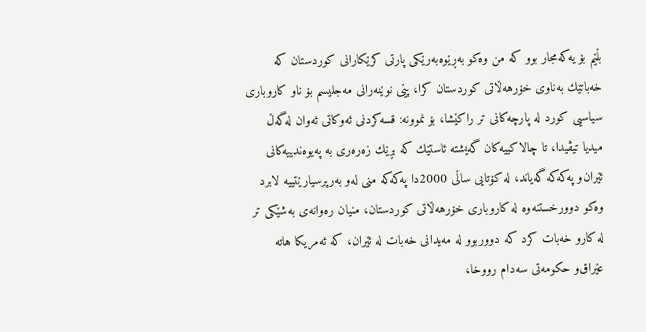بڵێم بۆ یه‌كه‌مجار بوو كه‌ من وه‌كو به‌ڕێوه‌به‌رێكی‌ پارتی‌ كرێكارانی‌ كوردستان كه‌ خه‌باتێك به‌ناوی‌ خۆرهه‌ڵاتی‌ كوردستان كرا، پێی‌ نوێنه‌رانی‌ مه‌جلیسم بۆ ناو كاروباری‌ سیاسیی‌ كورد له‌ پارچه‌كانی‌ تر راكێشا، بۆ نموونه‌: قسه‌كردنی‌ ئه‌وكاتی‌ ئه‌وان له‌گه‌ڵ‌ میدیا تیڤیدا، تا چالاكییه‌كان گه‌یشته‌ ئاستێك كه‌ بڕێك زه‌ره‌ری‌ به‌ په‌یوه‌ندییه‌كانی ئێران‌و په‌كه‌كه‌ گه‌یاند، له‌ كۆتایی‌ ساڵی‌ 2000دا په‌كه‌كه‌ منی‌ له‌و به‌رپرسیارێتییه‌ لابرد وه‌كو دوورخستنه‌وه‌ له‌ كاروباری‌ خۆرهه‌ڵاتی كوردستان، منیان ره‌وانه‌ی‌ به‌شێكی‌ تر له‌ كارو خه‌بات كرد كه‌ دووربوو له‌ مه‌یدانی خه‌بات له‌ ئێران، كه‌ ئه‌مریكا هاته‌ عێراق‌و حكومه‌تی‌ سه‌دام رووخا،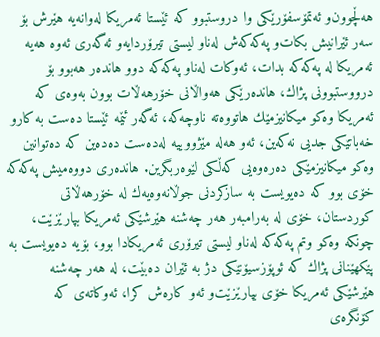هه‌ڵچوون‌و ئه‌تمۆسفۆرێكی‌ وا دروستبوو كه‌ ئێستا ئه‌مریكا له‌وانه‌یه‌ هێرش بۆ سه‌ر ئێرانیش بكات‌و په‌كه‌كه‌ش له‌ناو لیستی‌ تیرۆردایه‌‌و ئه‌گه‌ری ئه‌وه‌ هه‌یه‌ ئه‌مریكا له‌ په‌كه‌كه‌ بدات، ئه‌وكات له‌ناو په‌كه‌كه‌ دوو هانده‌ر هه‌بوو بۆ درووستبوونی‌ پژاك، هانده‌رێكی هه‌واڵانی‌ خۆرهه‌ڵات بوون به‌وه‌ی‌ كه‌ ئه‌مریكا وه‌كو میكانیزمێك هاتووه‌ته‌ ناوچه‌كه‌، ئه‌گه‌ر ئێمه‌ ئێستا ده‌ست به‌ كارو خه‌باتێكی‌ جدیی‌ نه‌كه‌ین، ئه‌و هه‌له‌ مێژووییه‌ له‌ده‌ست ده‌ده‌ین كه‌ ده‌توانین وه‌كو میكانیزمێكی‌ ده‌ره‌وه‌یی‌ كه‌ڵكی‌ لێوه‌ربگرین. هانده‌ری دووه‌میش په‌كه‌كه‌ خۆی‌ بوو كه‌ ده‌یویست به‌ سازكردنی جوڵانه‌وه‌یه‌ك له‌ خۆرهه‌ڵاتی‌ كوردستان، خۆی‌ له‌ به‌رامبه‌ر هه‌ر چه‌شنه‌ هێرشێكی‌ ئه‌مریكا بپارێزێت، چونكه‌ وه‌كو وتم په‌كه‌كه‌ له‌ناو لیستی‌ تیرۆری‌ ئه‌مریكادا بوو، بۆیه‌ ده‌یویست به‌ پێكهێنانی پژاك كه‌ ئوپۆزسیۆنێكی‌ دژ به‌ ئێران ده‌بێت، له‌ هه‌ر چه‌شنه‌ هێرشێكی‌ ئه‌مریكا خۆی‌ بپارێزێت‌و ئه‌و كاره‌ش كرا، ئه‌وكاته‌ی‌ كه‌ كۆنگره‌ی‌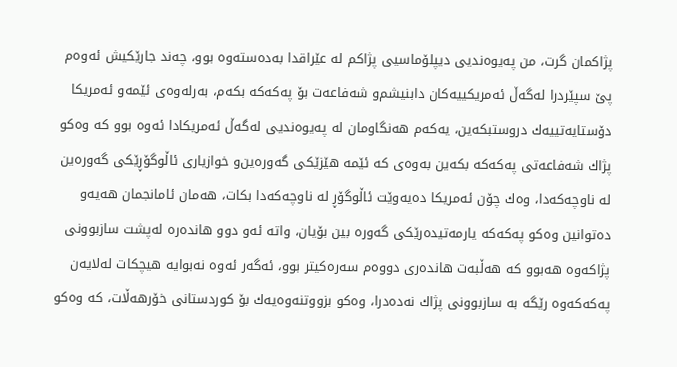پژاكمان گرت، من په‌یوه‌ندیی دیپلۆماسیی‌ پژاكم له‌ عێراقدا به‌ده‌سته‌وه‌ بوو، چه‌ند جارێكیش ئه‌وه‌م پێ‌ سپێردرا له‌گه‌ڵ‌ ئه‌مریكییه‌كان دابنیشم‌و شه‌فاعه‌ت بۆ په‌كه‌كه‌ بكه‌م، به‌رله‌وه‌ی‌ ئێمه‌و ئه‌مریكا دۆستایه‌تییه‌ك دروستبكه‌ین، یه‌كه‌م هه‌نگاومان له‌ په‌یوه‌ندیی‌ له‌گه‌ڵ‌ ئه‌مریكادا ئه‌وه‌ بوو كه‌ وه‌كو پژاك شه‌فاعه‌تی‌ په‌كه‌كه‌ بكه‌ین به‌وه‌ی‌ كه‌ ئێمه‌ هێزێكی‌ گه‌وره‌ین‌و خوازیاری‌ ئاڵوگۆڕێكی‌ گه‌وره‌ین له‌ ناوچه‌كه‌دا، وه‌ك چۆن ئه‌مریكا ده‌یه‌وێت ئاڵوگۆڕ له‌ ناوچه‌كه‌دا بكات، هه‌مان ئامانجمان هه‌یه‌‌و ده‌توانین وه‌كو په‌كه‌كه‌ یارمه‌تیده‌رێكی‌ گه‌وره‌ بین بۆیان، واته‌ ئه‌و دوو هانده‌ره‌ له‌پشت سازبوونی‌ پژاكه‌وه‌ هه‌بوو كه‌ هه‌ڵبه‌ت هانده‌ری دووه‌م سه‌ره‌كیتر بوو، ئه‌گه‌ر ئه‌وه‌ نه‌بوایه‌ هیچكات له‌لایه‌ن په‌كه‌كه‌وه‌ رێگه‌ به‌ سازبوونی‌ پژاك نه‌ده‌درا، وه‌كو بزووتنه‌وه‌یه‌ك بۆ كوردستانی‌ خۆرهه‌ڵات، كه‌ وه‌كو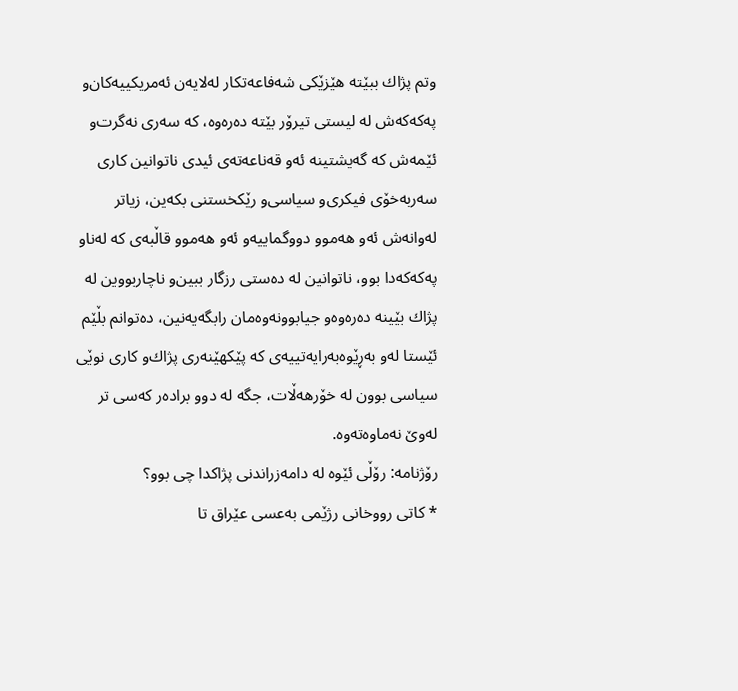وتم پژاك ببێته‌ هێزێكی‌ شه‌فاعه‌تكار له‌لایه‌ن ئه‌مریكییه‌كان‌و په‌كه‌كه‌ش له‌ لیستی‌ تیرۆر بێته‌ ده‌ره‌وه‌، كه‌ سه‌ری نه‌گرت‌و ئێمه‌ش كه‌ گه‌یشتینه‌ ئه‌و قه‌ناعه‌ته‌ی‌ ئیدی‌ ناتوانین كاری‌ سه‌ربه‌خۆی فیكری‌‌و سیاسی‌‌و رێكخستنی‌ بكه‌ین، زیاتر له‌وانه‌ش ئه‌و هه‌موو دووگماییه‌و ئه‌و هه‌موو قاڵبه‌ی‌ كه‌ له‌ناو په‌كه‌كه‌دا بوو، ناتوانین له‌ ده‌ستی‌ رزگار ببین‌و ناچاربووین له‌ پژاك بێینه‌ ده‌ره‌وه‌و جیابوونه‌وه‌مان رابگه‌یه‌نین، ده‌توانم بڵێم ئێستا له‌و به‌ڕێوه‌به‌رایه‌تییه‌ی‌ كه‌ پێكهێنه‌ری‌ پژاك‌و كاری‌ نوێی‌ سیاسی بوون له‌ خۆرهه‌ڵات، جگه‌ له‌ دوو براده‌ر كه‌سی‌ تر له‌وێ‌ نه‌ماوه‌ته‌وه‌.
رۆژنامه‌: رۆڵی‌ ئێوه‌ له‌ دامه‌زراندنی‌ پژاكدا چی‌ بوو؟
* كاتی‌ رووخانی‌ رژێمی‌ به‌عسی‌ عێراق تا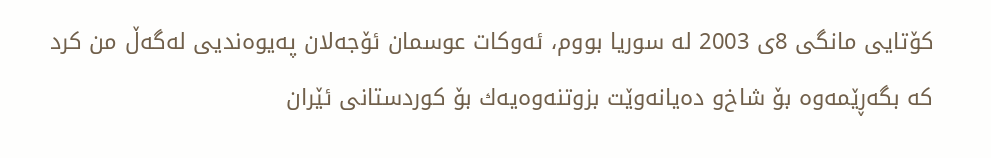كۆتایی مانگی‌ 8ی‌ 2003 له‌ سوریا بووم، ئه‌وكات عوسمان ئۆجه‌لان په‌یوه‌ندیی‌ له‌گه‌ڵ‌ من كرد كه‌ بگه‌ڕێمه‌وه‌ بۆ شاخ‌و ده‌یانه‌وێت بزوتنه‌وه‌یه‌ك بۆ كوردستانی‌ ئێران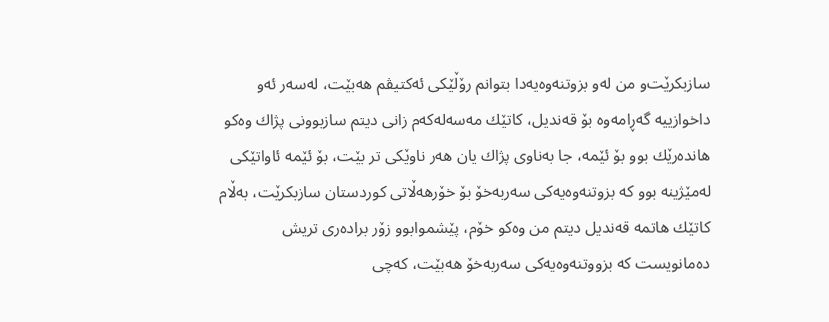سازبكرێت‌و من له‌و بزوتنه‌وه‌یه‌دا بتوانم رۆڵێكی‌ ئه‌كتیڤم هه‌بێت، له‌سه‌ر ئه‌و داخوازییه‌ گه‌ڕامه‌وه‌ بۆ قه‌ندیل، كاتێك مه‌سه‌له‌كه‌م زانی‌ دیتم سازبوونی‌ پژاك وه‌كو هانده‌رێك بوو بۆ ئێمه‌، جا به‌ناوی‌ پژاك یان هه‌ر ناوێكی‌ تر بێت، بۆ ئێمه‌ ئاواتێكی‌ له‌مێژینه‌ بوو كه‌ بزوتنه‌وه‌یه‌كی سه‌ربه‌خۆ بۆ خۆرهه‌ڵاتی‌ كوردستان سازبكرێت، به‌ڵام كاتێك هاتمه‌ قه‌ندیل دیتم من وه‌كو خۆم، پێشموابوو زۆر براده‌ری‌ تریش ده‌مانویست كه‌ بزووتنه‌وه‌یه‌كی سه‌ربه‌خۆ هه‌بێت، كه‌چی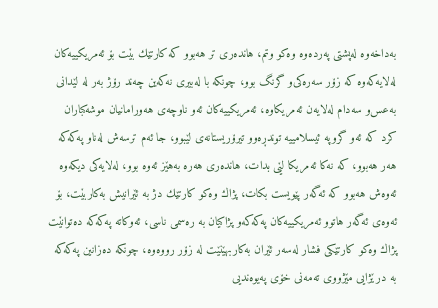به‌داخه‌وه‌ له‌پشتی‌ په‌رده‌وه‌ وه‌كو وتم، هانده‌ری تر هه‌بوو كه‌ كارتێك بێت بۆ ئه‌مریكییه‌كان له‌لایه‌كه‌وه‌ كه‌ زۆر سه‌ره‌كی‌‌و گرنگ بوو، چونكه‌ با له‌بیری نه‌كه‌ین چه‌ند رۆژ به‌ر له‌ لێدانی‌ به‌عس‌و سه‌دام له‌لایه‌ن ئه‌مریكاوه‌، ئه‌مریكییه‌كان ئه‌و ناوچه‌ی‌ هه‌ورامانیان موشه‌كباران كرد كه‌ ئه‌و گروپه‌ ئیسلامییه‌ توندڕه‌و‌و تیرۆریستانه‌ی لێبوو، جا ئه‌م ترسه‌ش له‌ناو په‌كه‌كه‌ هه‌ر هه‌بوو، كه‌ نه‌كا ئه‌مریكا لێی بدات، هانده‌ری‌ هه‌ره‌ به‌هێز ئه‌وه‌ بوو، له‌لایه‌كی‌ دیكه‌وه‌ ئه‌وه‌ش هه‌بوو كه‌ ئه‌گه‌ر پێویست بكات، پژاك وه‌كو كارتێك دژ به‌ ئێرانیش به‌كاربێت، بۆ ئه‌وه‌ی ئه‌گه‌ر هاتوو ئه‌مریكییه‌كان په‌كه‌كه‌و پژاكیان به‌ ره‌سمی ناسی‌، ئه‌وكاته‌ په‌كه‌كه‌ ده‌توانێت پژاك وه‌كو كارتێكی‌ فشار له‌سه‌ر ئێران به‌كاربهێنێت له‌ زۆر رووه‌وه‌، چونكه‌ ده‌زانین په‌كه‌كه‌ به‌ درێژایی‌ مێژووی‌ ته‌مه‌نی‌ خۆی‌ په‌یوه‌ندیی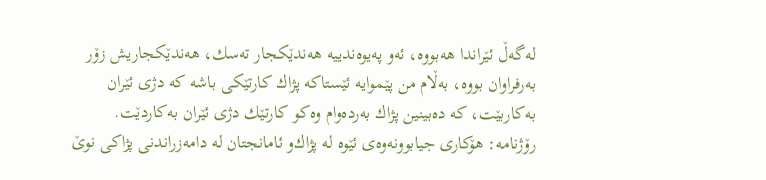له‌گه‌ڵ‌ ئێراندا هه‌بووه‌، ئه‌و په‌یوه‌ندییه‌ هه‌ندێكجار ته‌سك، هه‌ندێكجاریش زۆر به‌رفراوان بووه‌، به‌ڵام من پێموایه‌ ئێستاكه‌ پژاك كارتێكی‌ باشه‌ كه‌ دژی‌ ئێران به‌كاربێت، كه‌ ده‌بینین پژاك به‌رده‌وام وه‌كو كارتێك دژی‌ ئێران به‌كاردێت.
رۆژنامه‌: هۆكاری‌ جیابوونه‌وه‌ی ئێوه‌ له‌ پژاك‌و ئامانجتان له‌ دامه‌زراندنی‌ پژاكی‌ نوێ‌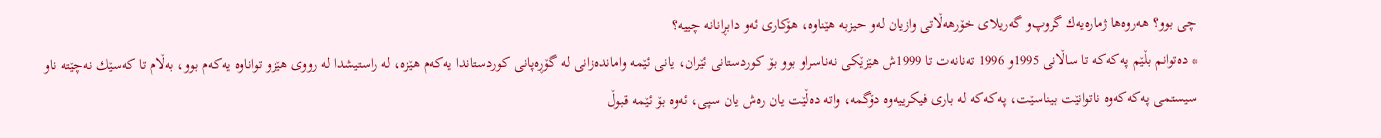چی‌ بوو؟ هه‌روه‌ها ژماره‌یه‌ك گروپ‌و گه‌ریلای خۆرهه‌ڵاتی وازیان له‌و حیزبه‌ هێناوه‌، هۆكاری‌ ئه‌و دابڕانانه‌ چییه‌؟
* ده‌توانم بڵێم په‌كه‌كه‌ تا ساڵانی‌ 1995و 1996 ته‌نانه‌ت تا 1999ش هێزێكی‌ نه‌ناسراو بوو بۆ كوردستانی‌ ئێران، یانی‌ ئێمه‌ وامانده‌زانی‌ له‌ گۆڕه‌پانی كوردستاندا یه‌كه‌م هێزه‌، له‌ راستیشدا له‌ رووی‌ هێزو تواناوه‌ یه‌كه‌م بوو، به‌ڵام تا كه‌سێك نه‌چێته‌ ناو سیستمی‌ په‌كه‌كه‌وه‌ ناتوانێت بیناسێت، په‌كه‌كه‌ له‌ باری‌ فیكرییه‌وه‌ دۆگمه‌، واته‌ ده‌ڵێت یان ره‌ش یان سپی‌، ئه‌وه‌ بۆ ئێمه‌ قبوڵ‌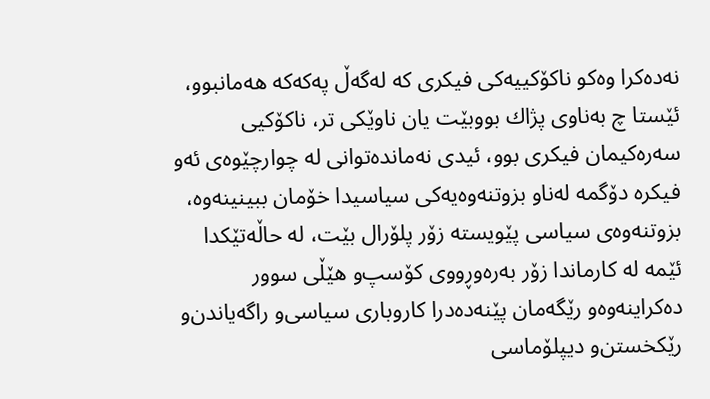نه‌ده‌كرا وه‌كو ناكۆكییه‌كی فیكری‌ كه‌ له‌گه‌ڵ‌ په‌كه‌كه‌ هه‌مانبوو، ئێستا چ به‌ناوی‌ پژاك بووبێت یان ناوێكی تر، ناكۆكیی سه‌ره‌كیمان فیكری‌ بوو، ئیدی‌ نه‌مانده‌توانی له‌ چوارچێوه‌ی‌ ئه‌و فیكره‌ دۆگمه‌ له‌ناو بزوتنه‌وه‌یه‌كی سیاسیدا خۆمان ببینینه‌وه‌، بزوتنه‌وه‌ی سیاسی‌ پێویسته‌ زۆر پلۆرال بێت، له‌ حاڵه‌تێكدا ئێمه‌ له‌ كارماندا زۆر به‌ره‌وڕووی كۆسپ‌و هێڵی سوور ده‌كراینه‌وه‌و رێگه‌مان پێنه‌ده‌درا كاروباری‌ سیاسی‌و راگه‌یاندن‌و رێكخستن‌و دیپلۆماسی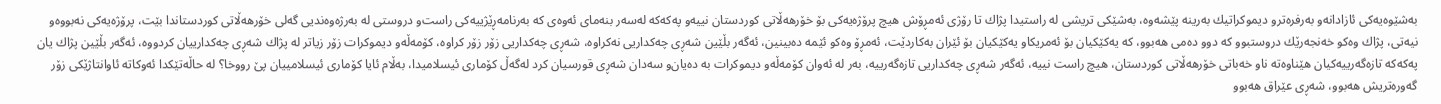به‌شێوه‌یه‌كی‌ ئازادانه‌و به‌رفره‌ترو دیموكراتیك به‌رینه‌ پێشه‌وه‌، به‌شێكی‌ تریشی له‌ راستیدا پژاك تا رۆژی‌ ئه‌مڕۆش هیچ پرۆژه‌یه‌كی بۆ خۆرهه‌ڵاتی‌ كوردستان نییه‌و په‌كه‌كه‌ له‌سه‌ر بنه‌مای ئه‌وه‌ی‌ كه‌ به‌رنامه‌ڕێژییه‌كی‌ راست‌و دروستی له‌ به‌رژه‌وه‌ندیی گه‌لی‌ خۆرهه‌ڵاتی كوردستاندا بێت، پرۆژه‌یه‌كی نه‌بووه‌و نیه‌تی، پژاك وه‌كو خه‌نجه‌رێك دروستبوو كه‌ دوو ده‌می هه‌بوو، كه‌ یه‌كێكیان بۆ ئه‌مریكاو یه‌كێكیان بۆ ئێران به‌كاردێت، ئه‌مڕۆ وه‌كو ئێمه‌ ده‌بینین، ئه‌گه‌ر بڵێین شه‌ڕی‌ چه‌كداریی‌ نه‌كراوه‌، شه‌ڕی‌ چه‌كداریی‌ زۆر زۆر كراوه‌، كۆمه‌ڵه‌و دیموكرات زۆر زیاتر له‌ پژاك شه‌ڕی‌ چه‌كدارییان كردووه‌، ئه‌گه‌ر بڵێین پژاك یان په‌كه‌كه‌ تازه‌گه‌رییه‌كیان هێناوه‌ته‌ ناو خه‌باتی‌ خۆرهه‌ڵاتی‌ كوردستان، هیچ راست نییه‌، ئه‌گه‌ر شه‌ڕی‌ چه‌كداریی تازه‌گه‌رییه‌، به‌ر له‌ ئه‌وان كۆمه‌ڵه‌و دیموكرات به‌ ده‌یان‌و سه‌دان شه‌ڕی‌ قورسیان كرد له‌گه‌ڵ‌ كۆماری ئیسلامیدا، به‌ڵام ئایا كۆماری‌ ئیسلامییان پێ‌ رووخا؟ له‌ حاڵه‌تێكدا ئه‌وكاته‌ ئاوانتاژێكی‌ زۆر گه‌وره‌تریش هه‌بوو، شه‌ڕی‌ عێراق هه‌بوو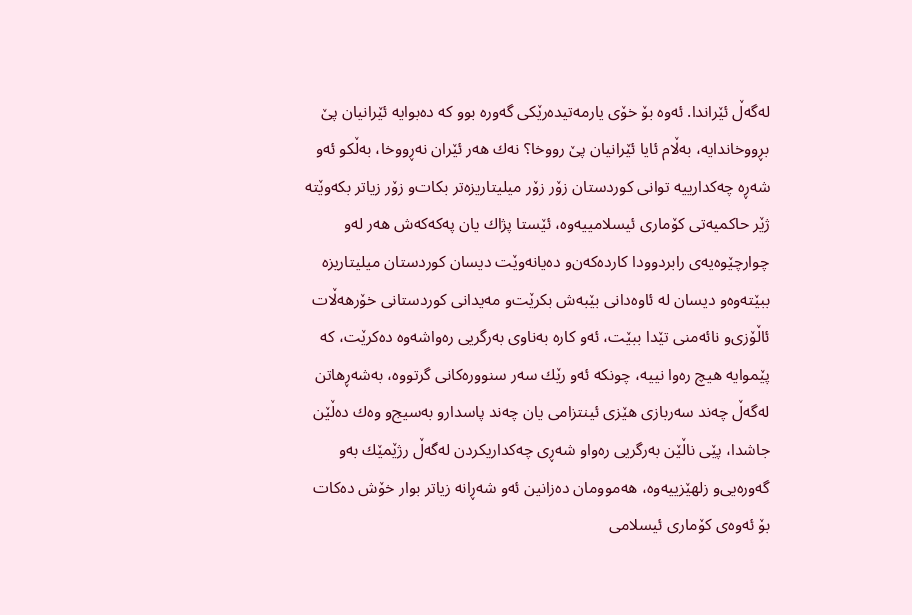له‌گه‌ڵ‌ ئێراندا. ئه‌وه‌ بۆ خۆی‌ یارمه‌تیده‌رێكی‌ گه‌وره‌ بوو كه‌ ده‌بوایه‌ ئێرانیان پێ‌ بڕووخاندایه‌، به‌ڵام ئایا ئێرانیان پێ‌ رووخا؟ نه‌ك هه‌ر ئێران نه‌ڕووخا، به‌ڵكو ئه‌و شه‌ڕه‌ چه‌كدارییه‌ توانی‌ كوردستان زۆر زۆر میلیتاریزه‌تر بكات‌و زۆر زیاتر بكه‌وێته‌ ژێر حاكمیه‌تی‌ كۆماری ئیسلامییه‌وه‌، ئێستا پژاك یان په‌كه‌كه‌ش هه‌ر له‌و چوارچێوه‌یه‌ی‌ رابردوودا كارده‌كه‌ن‌و ده‌یانه‌وێت دیسان كوردستان میلیتاریزه‌ ببێته‌وه‌‌و دیسان له‌ ئاوه‌دانی بێبه‌ش بكرێت‌و مه‌یدانی كوردستانی‌ خۆرهه‌ڵات ئاڵۆزی‌‌و نائه‌منی‌ تێدا ببێت، ئه‌و كاره‌ به‌ناوی‌ به‌رگریی ره‌واشه‌وه‌ ده‌كرێت، كه‌ پێموایه‌ هیچ ره‌وا نییه‌، چونكه‌ ئه‌و رێك سه‌ر سنووره‌كانی‌ گرتووه‌، به‌شه‌ڕهاتن له‌گه‌ڵ‌ چه‌ند سه‌ربازی هێزی ئینتزامی یان چه‌ند پاسدار‌و به‌سیج‌و وه‌ك ده‌ڵێن جاشدا، پێی‌ ناڵێن به‌رگریی ره‌وا‌و شه‌ڕی‌ چه‌كداریكردن له‌گه‌ڵ‌ رژێمێك به‌و گه‌وره‌یی‌‌و زلهێزییه‌وه‌، هه‌موومان ده‌زانین ئه‌و شه‌ڕانه‌ زیاتر بوار خۆش ده‌كات بۆ ئه‌وه‌ی‌ كۆماری ئیسلامی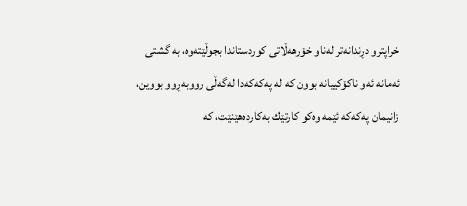خراپترو دڕندانه‌تر له‌ناو خۆرهه‌ڵاتی‌ كوردستاندا بجوڵێته‌وه‌، به‌ گشتی ئه‌مانه‌ ئه‌و ناكۆكییانه‌ بوون كه‌ له‌ په‌كه‌كه‌دا له‌گه‌ڵی‌ رووبه‌ڕوو بووین، زانیمان په‌كه‌كه‌ ئێمه‌ وه‌كو كارتێك به‌كارده‌هێنێت، كه‌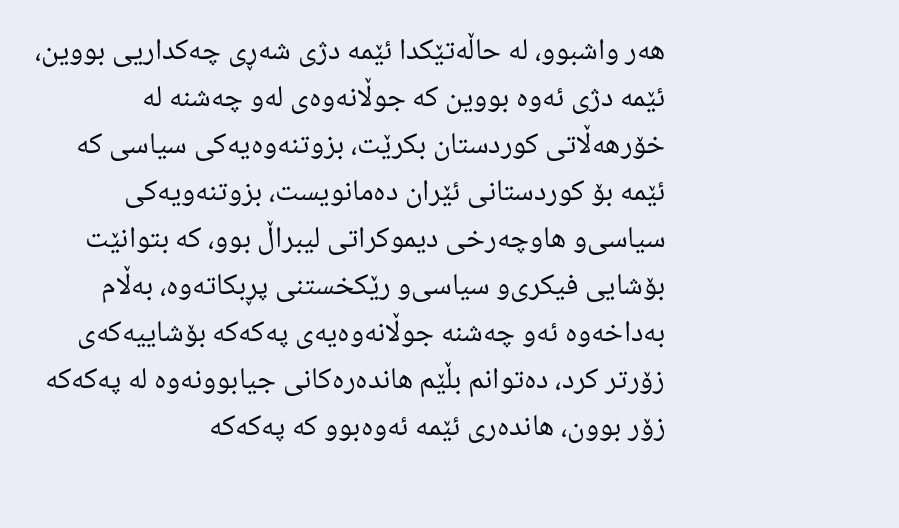هه‌ر واشبوو، له‌ حاڵه‌تێكدا ئێمه‌ دژی شه‌ڕی‌ چه‌كداریی‌ بووین، ئێمه‌ دژی ئه‌وه‌ بووین كه‌ جوڵانه‌وه‌ی له‌و چه‌شنه‌ له‌ خۆرهه‌ڵاتی‌ كوردستان بكرێت، بزوتنه‌وه‌یه‌كی سیاسی‌ كه‌ ئێمه‌ بۆ كوردستانی‌ ئێران ده‌مانویست، بزوتنه‌ویه‌كی سیاسی‌‌و هاوچه‌رخی‌ دیموكراتی‌ لیبراڵ‌ بوو، كه‌ بتوانێت بۆشایی فیكری‌‌و سیاسی‌‌و رێكخستنی پڕبكاته‌وه‌، به‌ڵام به‌داخه‌وه‌ ئه‌و چه‌شنه‌ جوڵانه‌وه‌یه‌ی‌ په‌كه‌كه‌ بۆشاییه‌كه‌ی زۆرتر كرد، ده‌توانم بڵێم هانده‌ره‌كانی جیابوونه‌وه‌ له‌ په‌كه‌كه‌ زۆر بوون، هانده‌ری ئێمه‌ ئه‌وه‌بوو كه‌ په‌كه‌كه‌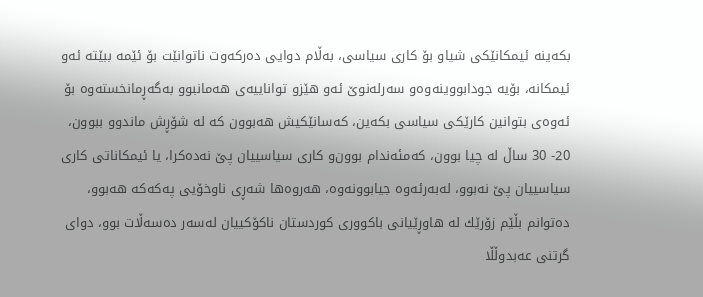بكه‌ینه‌ ئیمكانێكی شیاو بۆ كاری‌ سیاسی‌، به‌ڵام دوایی‌ ده‌ركه‌وت ناتوانێت بۆ ئێمه‌ ببێته‌ ئه‌و ئیمكانه‌، بۆیه‌ جودابووینه‌وه‌و سه‌رله‌نوێ‌ ئه‌و هێز‌و تواناییه‌ی‌ هه‌مانبوو به‌گه‌ڕمانخسته‌وه‌ بۆ ئه‌وه‌ی‌ بتوانین كارێكی‌ سیاسی‌ بكه‌ین، كه‌سانێكیش هه‌بوون كه‌ له‌ شۆڕش ماندوو ببوون، 20- 30 ساڵ‌ له‌ چیا بوون، كه‌مئه‌ندام بوون‌و كاری‌ سیاسییان پێ‌ نه‌ده‌كرا، یا ئیمكاناتی‌ كاری‌ سیاسییان پێ‌ نه‌بوو، له‌به‌رئه‌وه‌ جیابوونه‌وه‌، هه‌روه‌ها شه‌ڕی‌ ناوخۆیی‌ په‌كه‌كه‌ هه‌بوو، ده‌توانم بڵێم زۆرێك له‌ هاوڕێیانی‌ باكووری‌ كوردستان ناكۆكییان له‌سه‌ر ده‌سه‌ڵات بوو، دوای‌ گرتنی‌ عه‌بدوڵڵا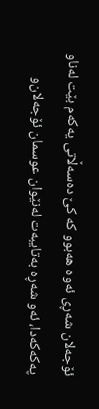ئۆجه‌لان شه‌ڕی ئه‌وه‌ هه‌بوو كه‌ كێ‌ ده‌سه‌ڵاتی‌ یه‌كه‌م بێت له‌ناو په‌كه‌كه‌دا، ئه‌و شه‌ڕه‌ به‌تایبه‌ت له‌نێوان عوسمان ئۆجه‌لان‌و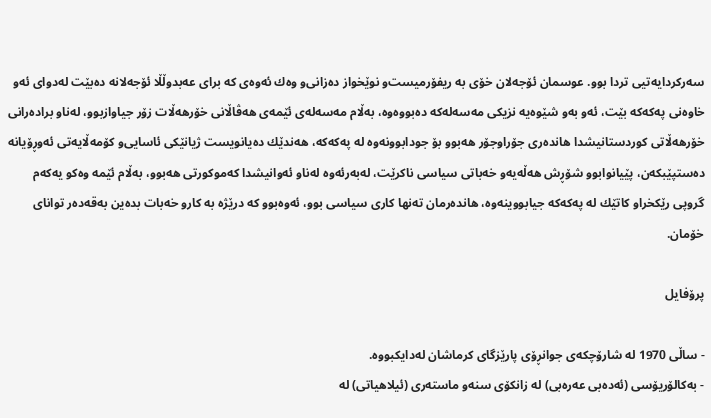سه‌ركردایه‌تیی تردا بوو. عوسمان ئۆجه‌لان خۆی‌ به‌ ریفۆرمیست‌و نوێخواز ده‌زانی‌و وه‌ك ئه‌وه‌ی كه‌ برای‌ عه‌بدوڵڵا ئۆجه‌لانه‌ ده‌بێت له‌دوای‌ ئه‌و خاوه‌نی‌ په‌كه‌كه‌ بێت، ئه‌و به‌و شێوه‌یه‌ نزیكی‌ مه‌سه‌له‌كه‌ ده‌بووه‌وه‌، به‌ڵام مه‌سه‌له‌ی‌ ئێمه‌ی‌ هه‌ڤاڵانی‌ خۆرهه‌ڵات زۆر جیاوازبوو، له‌ناو براده‌رانی‌ خۆرهه‌ڵاتی‌ كوردستانیشدا هانده‌ری جۆراوجۆر هه‌بوو بۆ جودابوونه‌وه‌ له‌ په‌كه‌كه‌، هه‌ندێك ده‌یانویست ژیانێكی‌ ئاسایی‌‌و كۆمه‌ڵایه‌تی‌ ئه‌وڕۆیانه‌ ده‌ستپێبكه‌ن، پێیانوابوو شۆڕش هه‌ڵه‌یه‌‌و خه‌باتی‌ سیاسی‌ ناكرێت، له‌به‌رئه‌وه‌ له‌ناو ئه‌وانیشدا كه‌موكورتی‌ هه‌بوو، به‌ڵام ئێمه‌ وه‌كو یه‌كه‌م گروپی‌ رێكخراو كاتێك له‌ په‌كه‌كه‌ جیابووینه‌وه‌، هانده‌رمان ته‌نها كاری‌ سیاسی‌ بوو، ئه‌وه‌بوو كه‌ درێژه‌ به‌ كار‌و خه‌بات بده‌ین به‌قه‌ده‌ر توانای‌ خۆمان.

پرۆفایل

- ساڵی‌ 1970 له‌ شارۆچكه‌ی‌ جوانڕۆی‌ پارێزگای‌ كرماشان له‌دایكبووه‌.
- به‌كالۆریۆسی‌ (ئه‌ده‌بی‌ عه‌ره‌بی‌) له‌ زانكۆی‌ سنه‌‌و ماسته‌ری‌ (ئیلاهیاتی‌) له‌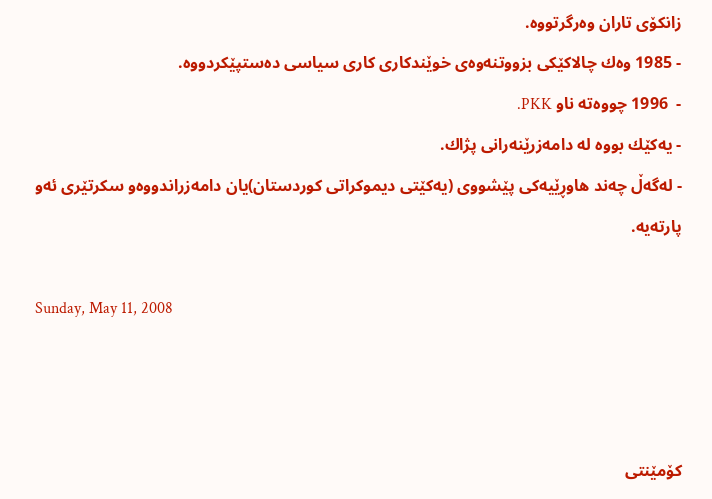زانكۆی‌ تاران وه‌رگرتووه‌.
- 1985 وه‌ك چالاكێكی‌ بزووتنه‌وه‌ی‌ خوێندكاری‌ كاری‌ سیاسی‌ ده‌ستپێكردووه‌.
-  1996 چووه‌ته‌ ناو PKK.
- یه‌كێك بووه‌ له‌ دامه‌زرێنه‌رانی‌ پژاك.
- له‌گه‌ڵ‌ چه‌ند هاوڕێیه‌كی‌ پێشووی‌ (یه‌كێتی‌ دیموكراتی‌ كوردستان)یان دامه‌زراندووه‌‌و سكرتێری‌ ئه‌و پارته‌یه‌.

Sunday, May 11, 2008



کۆمێنتی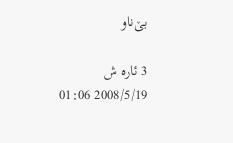بێ‌ناو

3 ئاره ش
2008/5/19 01:06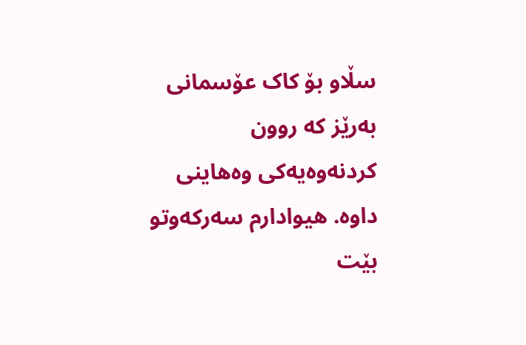سڵاو بۆ کاک عۆسمانی بەرێز کە روون کردنەوەیەکی وەهاینی داوە. هیوادارم سەرکەوتو بێت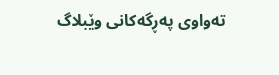ته‌واوی په‌ڕگه‌کانی وێبلاگ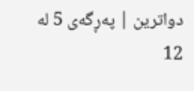دواترین | په‌ڕگه‌ی 5 له‌ 12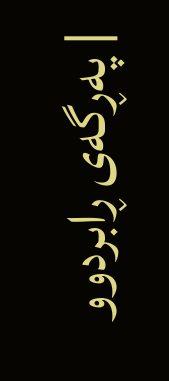| په‌ڕگه‌ی ڕابردوو